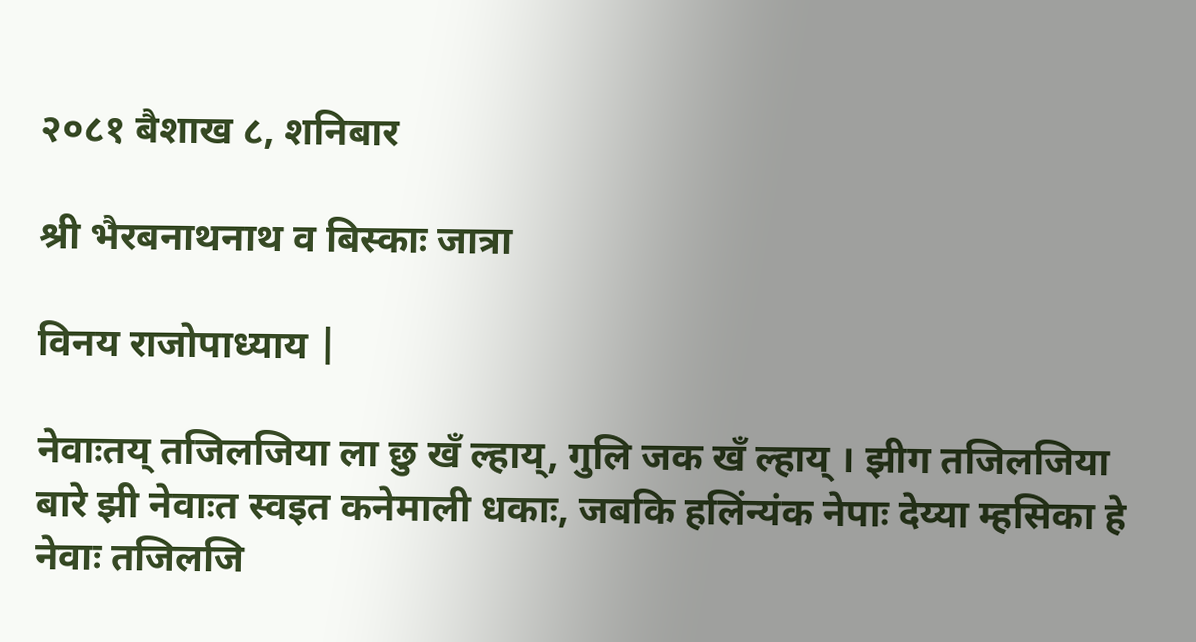२०८१ बैशाख ८, शनिबार

श्री भैरबनाथनाथ व बिस्काः जात्रा

विनय राजोपाध्याय |

नेवाःतय् तजिलजिया ला छु खँ ल्हाय्, गुलि जक खँ ल्हाय् । झीग तजिलजिया बारे झी नेवाःत स्वइत कनेमाली धकाः, जबकि हलिंन्यंक नेपाः देय्या म्हसिका हे नेवाः तजिलजि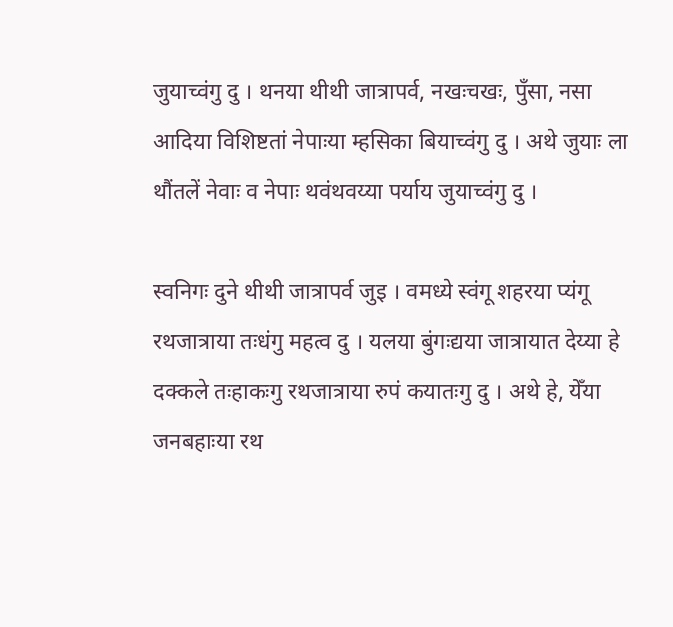जुयाच्वंगु दु । थनया थीथी जात्रापर्व, नखःचखः, पुँसा, नसा आदिया विशिष्टतां नेपाःया म्हसिका बियाच्वंगु दु । अथे जुयाः ला थौंतलें नेवाः व नेपाः थवंथवय्या पर्याय जुयाच्वंगु दु ।

स्वनिगः दुने थीथी जात्रापर्व जुइ । वमध्ये स्वंगू शहरया प्यंगू रथजात्राया तःधंगु महत्व दु । यलया बुंगःद्यया जात्रायात देय्या हे दक्कले तःहाकःगु रथजात्राया रुपं कयातःगु दु । अथे हे, येँया जनबहाःया रथ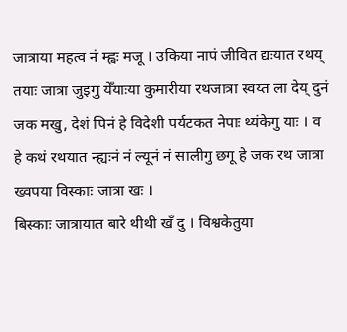जात्राया महत्व नं म्ह्वः मजू । उकिया नापं जीवित द्यःयात रथय् तयाः जात्रा जुइगु येँयाःया कुमारीया रथजात्रा स्वय्त ला देय् दुनं जक मखु, देशं पिनं हे विदेशी पर्यटकत नेपाः थ्यंकेगु याः । व हे कथं रथयात न्ह्यःनं नं ल्यूनं नं सालीगु छगू हे जक रथ जात्रा ख्वपया विस्काः जात्रा खः ।
बिस्काः जात्रायात बारे थीथी खँ दु । विश्वकेतुया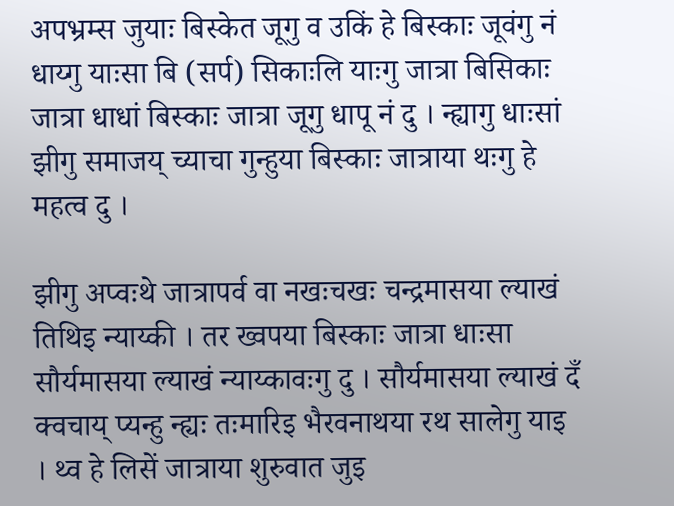अपभ्रम्स जुयाः बिस्केत जूगु व उकिं हे बिस्काः जूवंगु नं धाय्गु याःसा बि (सर्प) सिकाःलि याःगु जात्रा बिसिकाः जात्रा धाधां बिस्काः जात्रा जूगु धापू नं दु । न्ह्यागु धाःसां झीगु समाजय् च्याचा गुन्हुया बिस्काः जात्राया थःगु हे महत्व दु ।

झीगु अप्वःथे जात्रापर्व वा नखःचखः चन्द्रमासया ल्याखं तिथिइ न्याय्की । तर ख्वपया बिस्काः जात्रा धाःसा सौर्यमासया ल्याखं न्याय्कावःगु दु । सौर्यमासया ल्याखं दँ क्वचाय् प्यन्हु न्ह्यः तःमारिइ भैरवनाथया रथ सालेगु याइ । थ्व हे लिसें जात्राया शुरुवात जुइ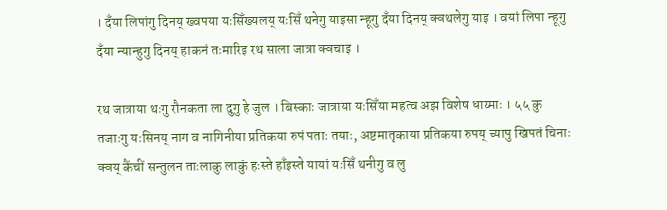। दँया लिपांगु दिनय् ख्वपया यःसिँख्यलय् यःसिँ थनेगु याइसा न्हूगु दँया दिनय् क्वथलेगु याइ । वयां लिपा न्हूगु दँया न्यान्हुगु दिनय् हाकनं तःमारिइ रथ साला जात्रा क्वचाइ ।

रथ जात्राया थःगु रौनकता ला दुगु हे जुल । बिस्काः जात्राया यःसिँया महत्व अझ विशेष धाय्माः । ५५ कु तजाःगु यःसिनय् नाग व नागिनीया प्रतिकया रुपं पताः तयाः, अष्टमातृकाया प्रतिकया रुपय् च्यापु खिपतं चिनाः क्वय् कैंचीं सन्तुलन ताःलाकु लाकुं हःस्ते हाँइस्ते यायां यःसिँ थनीगु व लु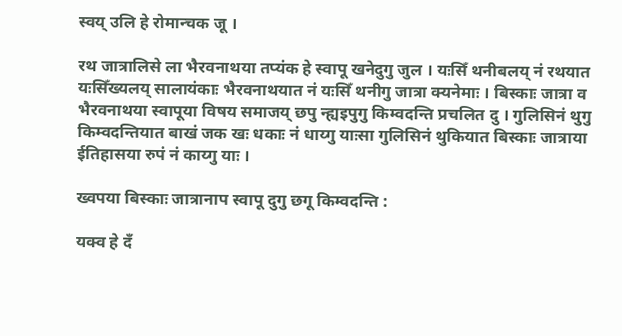स्वय् उलि हे रोमान्चक जू ।

रथ जात्रालिसे ला भैरवनाथया तप्यंक हे स्वापू खनेदुगु जुल । यःसिँ थनीबलय् नं रथयात यःसिँख्यलय् सालायंकाः भैरवनाथयात नं यःसिँ थनीगु जात्रा क्यनेमाः । बिस्काः जात्रा व भैरवनाथया स्वापूया विषय समाजय् छपु न्ह्यइपुगु किम्वदन्ति प्रचलित दु । गुलिसिनं थुगु किम्वदन्तियात बाखं जक खः धकाः नं धाय्गु याःसा गुलिसिनं थुकियात बिस्काः जात्राया ईतिहासया रुपं नं काय्गु याः ।

ख्वपया बिस्काः जात्रानाप स्वापू दुगु छगू किम्वदन्ति :

यक्व हे दँ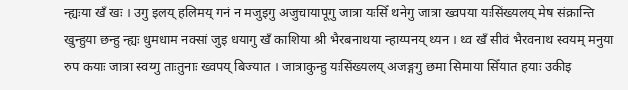न्ह्यःया खँ खः । उगु इलय् हलिमय् गनं न मजुइगु अजुचायापूगु जात्रा यःसिँ थनेगु जात्रा ख्वपया यःसिंख्यलय् मेष संक्रान्ति खुन्हुया छन्हु न्ह्यः धुमधाम नक्सां जुइ धयागु खँ काशिया श्री भैरबनाथया न्हाय्पनय् थ्यन । थ्व खँ सीवं भैरवनाथ स्वयम् मनुया रुप कयाः जात्रा स्वय्गु ताःतुनाः ख्वपय् बिज्यात । जात्राकुन्हु यःसिंख्यलय् अजङ्गगु छमा सिमाया सिँयात हयाः उकीइ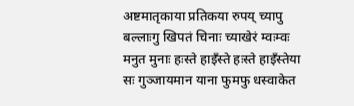अष्टमातृकाया प्रतिकया रुपय् च्यापु बल्लाःगु खिपतं चिनाः च्याखेरं म्वःम्वः मनुत मुनाः हःस्ते हाइँस्ते हःस्ते हाइँस्तेया सः गुञ्जायमान याना फुमफु धस्वाकेत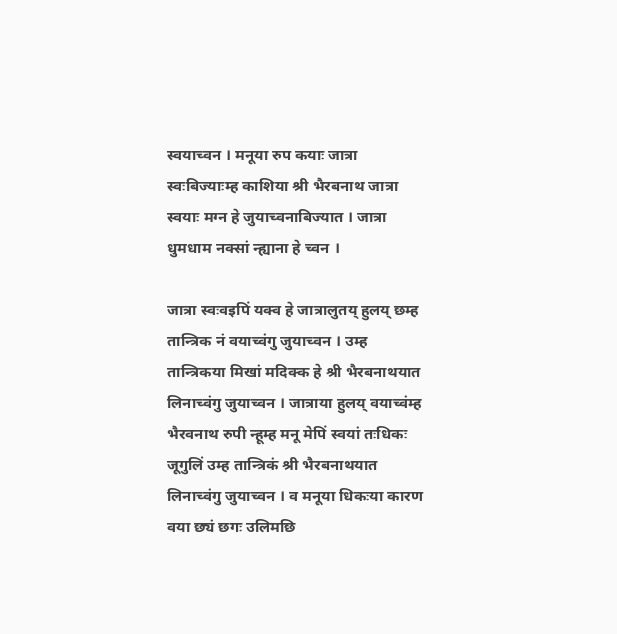स्वयाच्वन । मनूया रुप कयाः जात्रा स्वःबिज्याःम्ह काशिया श्री भैरबनाथ जात्रा स्वयाः मग्न हे जुयाच्वनाबिज्यात । जात्रा धुमधाम नक्सां न्ह्याना हे च्वन ।

जात्रा स्वःवइपिं यक्व हे जात्रालुतय् हुलय् छम्ह तान्त्रिक नं वयाच्वंगु जुयाच्वन । उम्ह तान्त्रिकया मिखां मदिक्क हे श्री भैरबनाथयात लिनाच्वंगु जुयाच्वन । जात्राया हुलय् वयाच्वंम्ह भैरवनाथ रुपी न्हूम्ह मनू मेपिं स्वयां तःधिकः जूगुलिं उम्ह तान्त्रिकं श्री भैरबनाथयात लिनाच्वंगु जुयाच्वन । व मनूया धिकःया कारण वया छ्यं छगः उलिमछि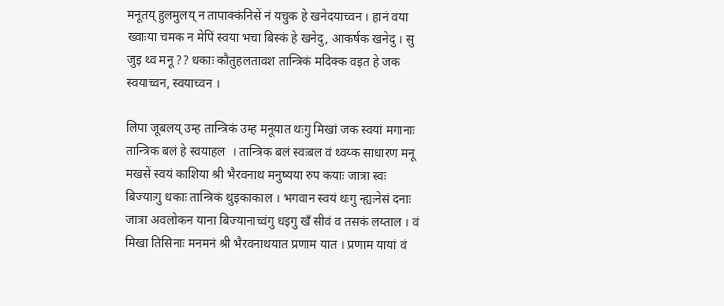मनूतय् हुलमुलय् न तापाक्कंनिसें नं यचुक हे खनेदयाच्वन । हानं वया ख्वाःया चमक न मेपिं स्वया भचा बिस्कं हे खनेदु, आकर्षक खनेदु । सु जुइ थ्व मनू ?? धकाः कौतुहलतावश तान्त्रिकं मदिक्क वइत हे जक स्वयाच्वन, स्वयाच्वन ।

लिपा जूबलय् उम्ह तान्त्रिकं उम्ह मनूयात थःगु मिखां जक स्वयां मगानाः तान्त्रिक बलं हे स्वयाहल  । तान्त्रिक बलं स्वःबल वं थ्वय्क साधारण मनू मखसें स्वयं काशिया श्री भैरवनाथ मनुष्यया रुप कयाः जात्रा स्वः बिज्याःगु धकाः तान्त्रिकं थुइकाकाल । भगवान स्वयं थःगु न्ह्यःनेसं दनाः जात्रा अवलोकन याना बिज्यानाच्वंगु धइगु खँ सीवं व तसकं लय्ताल । वं मिखा तिसिनाः मनमनं श्री भैरवनाथयात प्रणाम यात । प्रणाम यायां वं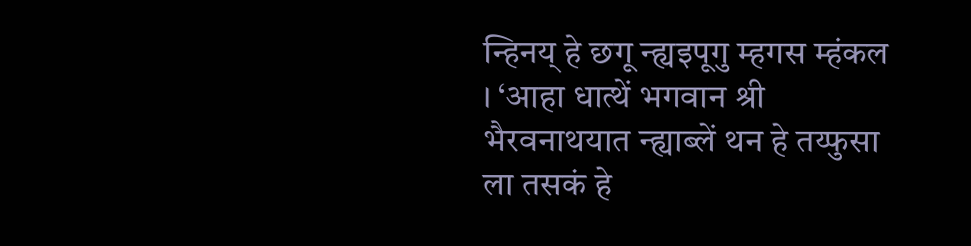न्हिनय् हे छगू न्ह्यइपूगु म्हगस म्हंकल । ‘आहा धात्थें भगवान श्री भैरवनाथयात न्ह्याब्लें थन हे तय्फुसा ला तसकं हे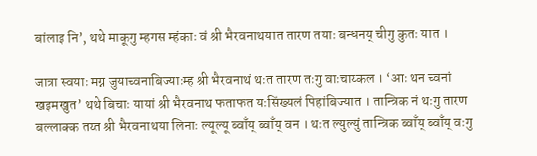बांलाइ नि’, थथे माकूगु म्हगस म्हंकाः वं श्री भैरवनाथयात तारण तयाः बन्धनय् चीगु कुतः यात ।

जात्रा स्वयाः मग्न जुयाच्वनाबिज्याःम्ह श्री भैरवनाथं थःत तारण तःगु वाःचाय्कल । ‘आः थन च्वनां खइमखुत’ थथे बिचाः यायां श्री भैरवनाथ फताफत यःसिंख्यलं पिहांबिज्यात । तान्त्रिक नं थःगु तारण बल्लाक्क तय्त श्री भैरवनाथया लिनाः ल्यूल्यू ब्वाँय् ब्वाँय् वन । थःत ल्युल्युं तान्त्रिक ब्वाँय् ब्वाँय् वःगु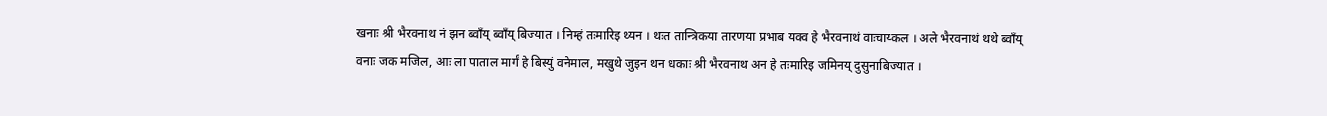खनाः श्री भैरवनाथ नं झन ब्वाँय् ब्वाँय् बिज्यात । निम्हं तःमारिइ थ्यन । थःत तान्त्रिकया तारणया प्रभाब यक्व हे भैरवनाथं वाःचाय्कल । अले भैरवनाथं थथे ब्वाँय् वनाः जक मजिल, आः ला पाताल मार्गं हे बिस्युं वनेमाल, मखुथे जुइन थन धकाः श्री भैरवनाथ अन हे तःमारिइ जमिनय् दुसुनाबिज्यात ।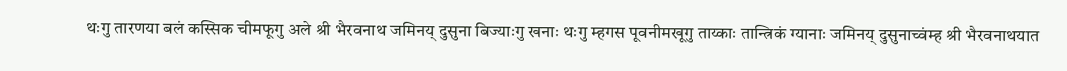थःगु तारणया बलं कस्सिक चीमफूगु अले श्री भैरवनाथ जमिनय् दुसुना बिज्याःगु खनाः थःगु म्हगस पूवनीमखूगु ताय्काः तान्त्रिकं ग्यानाः जमिनय् दुसुनाच्वंम्ह श्री भैरवनाथयात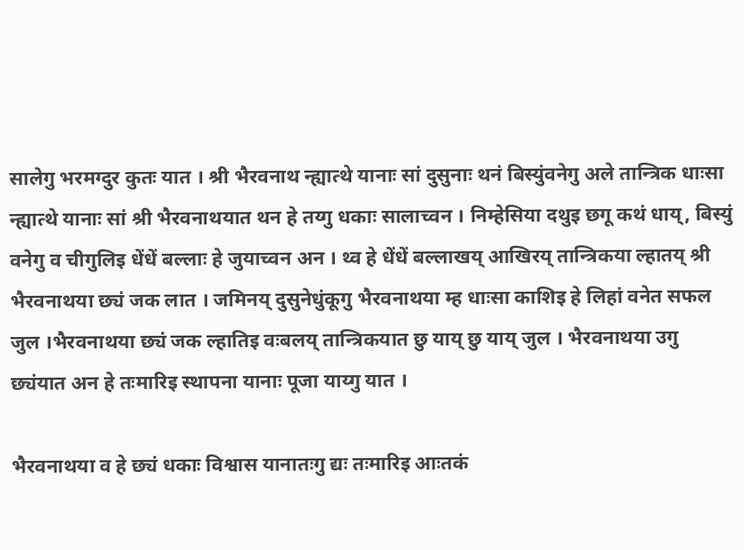सालेगु भरमग्दुर कुतः यात । श्री भैरवनाथ न्ह्यात्थे यानाः सां दुसुनाः थनं बिस्युंवनेगु अले तान्त्रिक धाःसा न्ह्यात्थे यानाः सां श्री भैरवनाथयात थन हे तय्गु धकाः सालाच्वन । निम्हेसिया दथुइ छगू कथं धाय्, बिस्युं वनेगु व चीगुलिइ धेंधें बल्लाः हे जुयाच्वन अन । थ्व हे धेंधें बल्लाखय् आखिरय् तान्त्रिकया ल्हातय् श्री भैरवनाथया छ्यं जक लात । जमिनय् दुसुनेधुंकूगु भैरवनाथया म्ह धाःसा काशिइ हे लिहां वनेत सफल जुल ।भैरवनाथया छ्यं जक ल्हातिइ वःबलय् तान्त्रिकयात छु याय् छु याय् जुल । भैरवनाथया उगु छ्यंयात अन हे तःमारिइ स्थापना यानाः पूजा याय्गु यात ।

भैरवनाथया व हे छ्यं धकाः विश्वास यानातःगु द्यः तःमारिइ आःतकं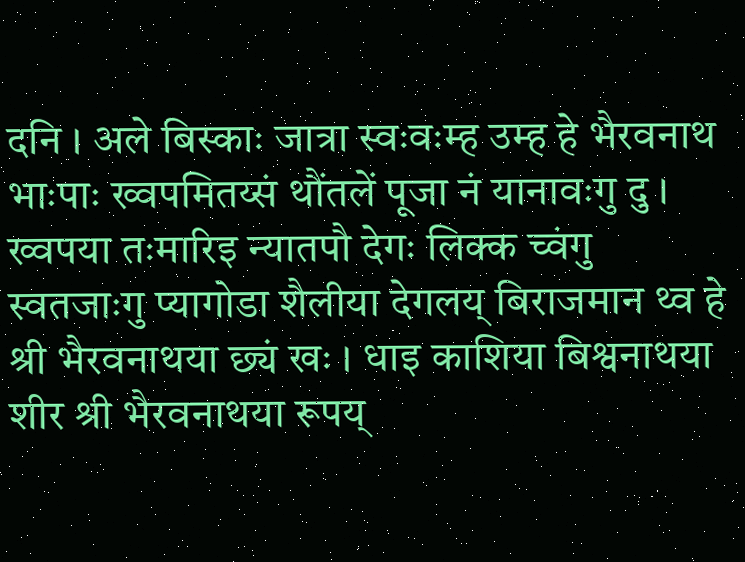दनि । अले बिस्काः जात्रा स्वःवःम्ह उम्ह हे भैरवनाथ भाःपाः ख्वपमितय्सं थौंतलें पूजा नं यानावःगु दु । ख्वपया तःमारिइ न्यातपौ देगः लिक्क च्वंगु स्वतजाःगु प्यागोडा शैलीया देगलय् बिराजमान थ्व हे श्री भैरवनाथया छ्यं खः । धाइ काशिया बिश्वनाथया शीर श्री भैरवनाथया रूपय्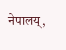नेपालय्,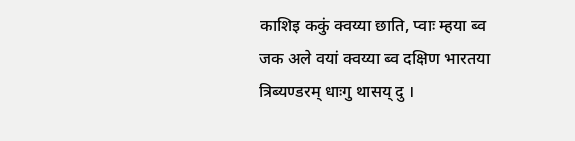काशिइ ककुं क्वय्या छाति, प्वाः म्हया ब्व जक अले वयां क्वय्या ब्व दक्षिण भारतया त्रिब्यण्डरम् धाःगु थासय् दु ।